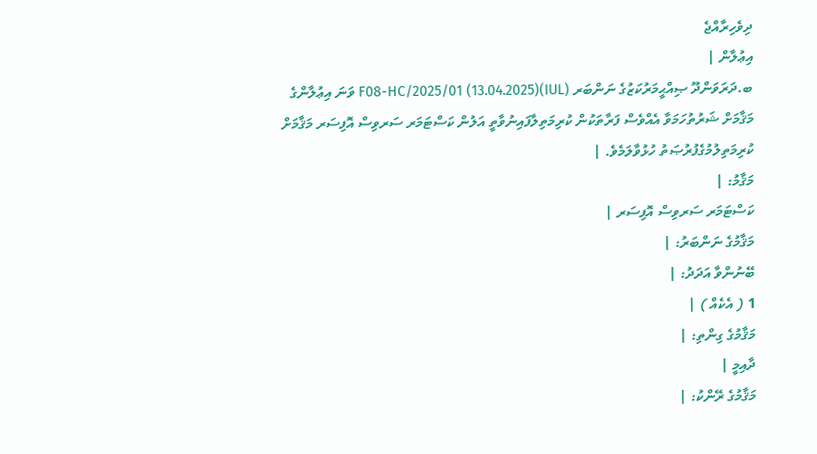ދިވެހިރާއްޖެ
އިޢުލާން |
ބ.ދަރަވަންދޫ ޞިއްޙީމަރުކަޒުގެ ނަންބަރ (IUL)F08-HC/2025/01 (13.04.2025) ވަނަ އިޢުލާންގެ މަޤާމަށް ޝަރުތުހަމަވާ އެއްވެސް ފަރާތަކުން ކުރިމަތިލާފައިނުވާތީ އަލުން ކަސްޓަމަރ ސަރވިސް އޮފިސަރ މަޤާމަށް ކުރިމަތިލުމުގެފުރުޞަތު ހުޅުވާލަމެވެ. |
މަޤާމު: |
ކަސްޓަމަރ ސަރވިސް އޮފިސަރ |
މަޤާމުގެ ނަންބަރު: |
ބޭނުންވާ އަދަދު: |
1 ( އެކެއް ) |
މަޤާމުގެ ގިންތި: |
ދާއިމީ |
މަޤާމުގެ ރޭންކު: |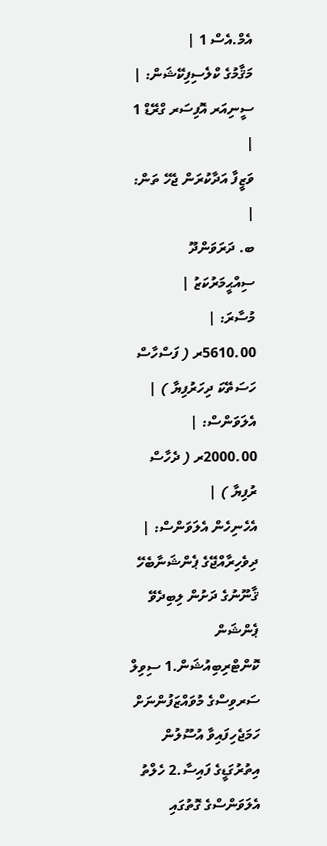އެމް.އެސް 1 |
މަޤާމުގެ ކްލެސިފިކޭޝަން: |
ސީނިއަރ އޮފިސަރ ގްރޭޑް 1 |
ވަޒީފާ އަދާކުރަން ޖެހޭ ތަން: |
ބ. ދަރަވަންދޫ ސިއްޙީމަރުކަޒު |
މުސާރަ: |
5610.00ރ ( ފަސްހާސް ހަސަތޭކަ ދިހަރުފިޔާ ) |
އެލަވަންސް: |
2000.00ރ ( ދެހާސް ރުފިޔާ ) |
އެހެނިހެން އެލަވަންސް: |
ދިވެހިރާއްޖޭގެ ޕެންޝަނާބެހޭ ޤާނޫނުގެ ދަށުން ލިބިދެވޭ ޕެންޝަން ކޮންޓްރިބިއުޝަން.1 ސިވިލް ސަރވިސްގެ މުވައްޒަފުންނަށް ހަމަޖެހިފައިވާ އުސޫލުން އިތުރުގަޑީގެ ފައިސާ.2 ހެލްތު އެލަވަންސްގެ ގޮތުގައި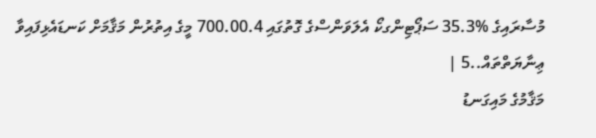މުސާރައިގެ %35.3 ސަޕޯޓިންގކޯ އެލަވަންސްގެ ގޮތުގައި 700.00.4 މީގެ އިތުރުން މަޤާމަށް ކަނޑައެޅިފައިވާ ޢިނާޔަތްތައް..5 |
މަޤާމުގެ މައިގަނޑު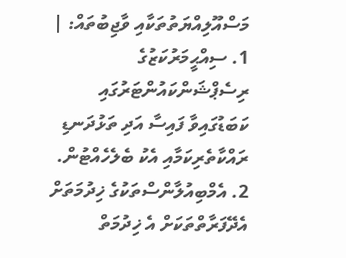މަސްއޫލިއްޔަތުތަކާއި ވާޖިބުތައް: |
1. ސިއްޙީމަރުކަޒުގެ ރިސެޕްޝަންކައުންޓަރުގައި ކަބަޑުގައިވާ ފައިސާ އަދި ތަޅުދަނޑި ރައްކާތެރިކަމާއި އެކު ބެލެހެއްޓުން. 2. އެމްބިއުލާންސްތަކުގެ ޚިދުމަތަށް އެދޭފަރާތްތަކަށް އެ ޚިދުމަތް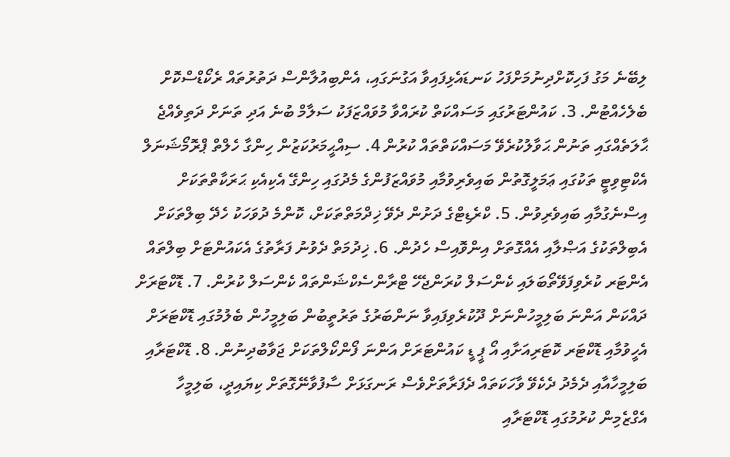ލިބޭނެ މަގު ފަހިކޮށްދިނުމަށްފަހު ކަނޑައެޅިފައިވާ އަގުނަގައި، އެންބިއުލާންސް ދަތުރުތައް ރެކޯޑްސްކޮށް ބެލެހެއްޓުން. 3. ކައުންޓަރުގައި މަސައްކަތް ކުރައްވާ މުވައްޒަފަކު ސަލާމް ބުނެ އަދި ތަނަށް ދަތިވެއްޖެ ޙާލަތެއްގައި ތަނުން ޙަވާލުކުރެވޭ މަސައްކަތްތައް ކުރުން 4. ސިއްޙީމަރުކަޒުން ހިންގާ ހެލްތް ޕްރޮމޯޝަނަލް އެކްޓިވިޓީ ތަކުގައި ޢަމަލީގޮތުން ބައިވެރިވުމާއި މުވައްޒަފުންގެ މެދުގައި ހިންގޭ އެކިއެކި ޙަރަކާތްތަކަށް އިސްނެގުމާއި ބައިވެރިވުން. 5. ކްރެޑިޓްގެ ދަށުން ދެވޭ ޚިދްމަތްތަކަށް، ކޮންމެ ދުވަހަކު ހެދޭ ބިލްތަކަށް އެބިލްތަކުގެ އަޞްލާއި އެއްގޮތަށް އިންވޮއިސް ހެދުން. 6. ޚިދުމަތް ދެވުނު ފަރާތުގެ އެކައުންޓަށް ބިލްތައް އެންޓަރ ކުރެވިފަވޭތޯބަލައި ކެންސަލް ކުރަންޖެހޭ ޓްރާންސެކްޝަންތައް ކެންސަލް ކުރުން. 7. ޑޮކްޓަރަށް ދައްކަން އަންނަ ބަލިމީހުންނަށް ދޫކުރެވިފައިވާ ނަންބަރުގެ ތަރުތީބުން ބަލިމީހުން ބެލުމުގައި ޑޮކްޓަރަށް އެހީވުމާއި ޑޮކްޓަރ ކޮޓަރިއަށާއި އޯ ޕީ ޑީ ކައުންޓަރަށް އަންނަ ފޯންކޯލްތަކަށް ޖަވާބުދިނުން. 8. ޑޮކްޓަރާއި ބަލިމީހާއާއި ދެމެދު ދެކެވޭ ވާހަކަތައް ދެފަރާތަށްވެސް ރަނގަޅަށް ސާފުވާނޭގޮތަށް ކިޔައިދީ، ބަލިމީހާ އެގްޒެމިން ކުރުމުގައި ޑޮކްޓަރާއި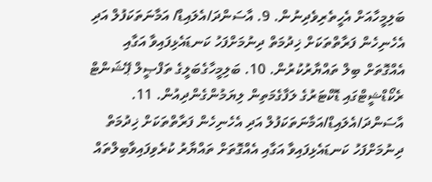ބަލިމީހާއަށް އެހީތެރިވެދިނުން. 9. އާސަންދަ/އެލައިޑް/ އަމާނަތަކަފުލް އަދި އެހެނިހެން ފަރާތްތަކަށް ޚިދުމަތް ދިނުމަށްފަހު ކަނޑައެޅިފައިވާ އަގާއި އެއްގޮތަށް ބިލް ތައްޔާރުކުރުން. 10. ބަލިމީހާގެބަލީގެ ތަފްޞީލް ޕޭޝަންޓް ރެކޯޑްޝީޓްގައި ޑޮކްޓަރުގެ ލަފާގެމަތިން ލިޔަމުންގެންދިއުން. 11. އާސަންދަ/އެލައިޑް/އަމާނަތަކަފުލް އަދި އެހެނިހެން ފަރާތްތަކަށް ޚިދުމަތް ދިނުމަށްފަހު ކަނޑައެޅިފައިވާ އަގާއި އެއްގޮތަށް ތައްޔާރު ކުރެވިފައިވާބިލްތައް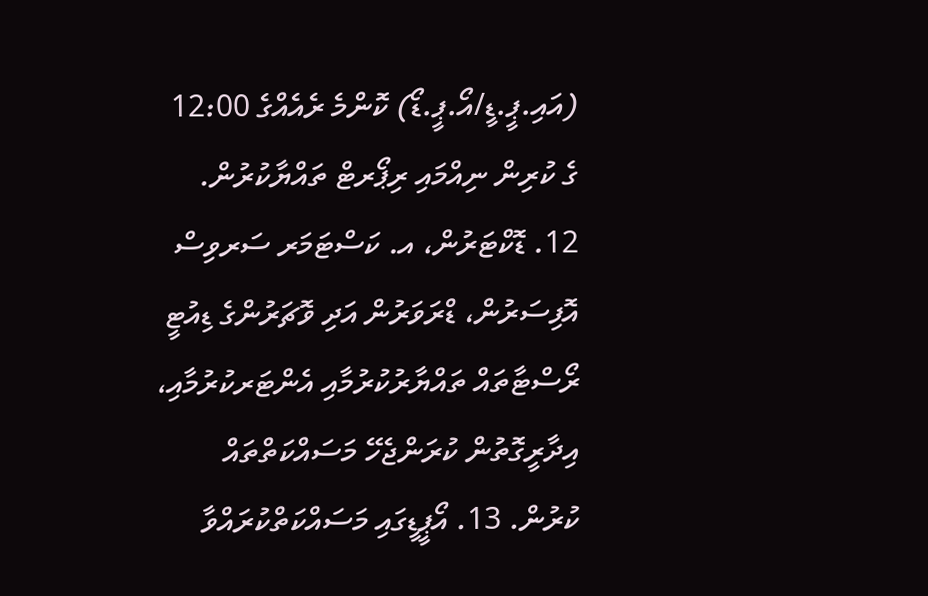(އައި.ޕީ.ޑީ/އޯ.ޕީ.ޑޯ) ކޮންމެ ރެއެއްގެ 12:00 ގެ ކުރިން ނިއްމައި ރިޕޯރޓް ތައްޔާކުރުން. 12. ޑޮކްޓަރުން، އ. ކަސްޓަމަރ ސަރވިސް އޮފިސަރުން، ޑްރަވަރުން އަދި ވޮޗަރުންގެ ޑިއުޓީ ރޯސްޓާތައް ތައްޔާރުކުރުމާއި އެންޓަރކުރުމާއި، އިދާރީގޮތުން ކުރަންޖެހޭ މަސައްކަތްތައް ކުރުން. 13. އޯޕީޑީގައި މަސައްކަތްކުރައްވާ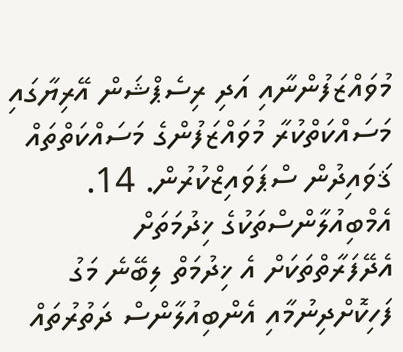މުވައްޒަފުންނާއި އަދި ރިސެޕްޝަން އޭރިޔާގައި މަސައްކަތްކުރާ މުވައްޒަފުންގެ މަސައްކަތްތައް ޤަވައިދުން ސްޕަވައިޒްކުރުން. 14. އެމްބިއުލާންސްތަކުގެ ޚިދުމަތަށް އެދޭފަރާތްތަކަށް އެ ޚިދުމަތް ލިބޭނެ މަގު ފަހިކޮށްދިނުމާއި އެންބިއުލާންސް ދަތުރުތައް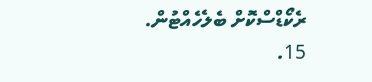ރެކޯޑްސްކޮށް ބެލެހެއްޓުން. 15.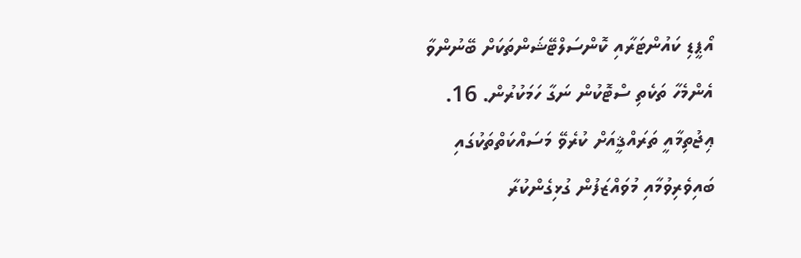އޯޕީޑި ކައުންޓަރާއި ކޮންސަލްޓޭޝަންތަކަށް ބޭނުންވާ އެންމެހާ ތަކެތި ސްޓޮކުން ނަގާ ހަމަކުރުން. 16. ޢިޖުތިމާއީ ތަރައްޤީއަށް ކުރެވޭ މަސައްކަތްތަކުގައި ބައިވެރިވުމާއި މުވައްޒަފުން ގުޅިގެންކުރާ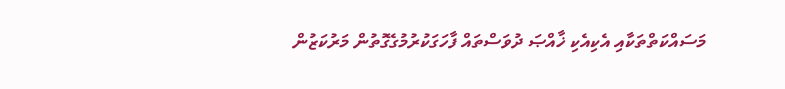މަސައްކަތްތަކާއި އެކިއެކި ޚާއްޞަ ދުވަސްތައް ފާހަގަކުރުމުގެގޮތުން މަރުކަޒުން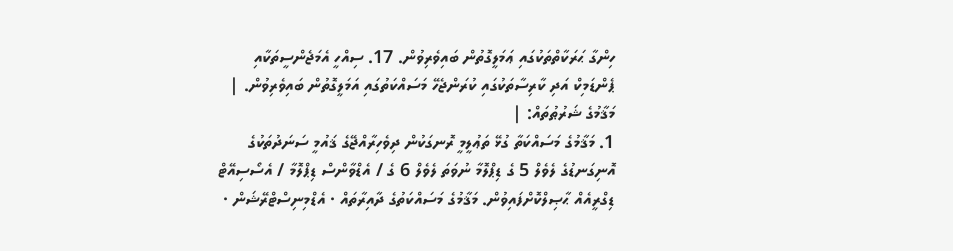ހިންގާ ޙަރަކާތްތަކުގައި ޢަމަލީގޮތުން ބައިވެރިވުން. 17. ސިއްހީ އެމަޖެންސީތަކާއި ޕެންޑަމިކް އަދި ކާރިސާތަކުގައި ކުރަންޖެހޭ މަސައްކަތުގައި އަމަލީގޮތުން ބައިވެރިވުން. |
މަޤާމުގެ ޝަރުޠުތައް: |
1. މަޤާމުގެ މަސައްކަތާ ގުޅޭ ތަޢުލީމީ ރޮނގަކުން ދިވެހިރާއްޖޭގެ ޤައުމީ ސަނަދުތަކުގެ އޮނިގަނޑުގެ ލެވެލް 5 ގެ ޑިޕްލޮމާ ނުވަތަ ލެވެލް 6 ގެ / އެޑްވާންސް ޑިޕްލޮމާ / އެސޯސިއޭޓް ޑިގްރީއެއް ޙާޞިލްކޮށްފައިވުން. މަޤާމުގެ މަސައްކަތުގެ ދާއިރާތައް · އެޑްމިނިސްޓްރޭޝަން ·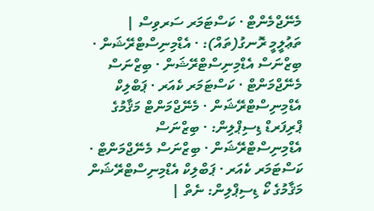މެނޭޖްމެންޓް · ކަސްޓަމަރ ސަރވިސް |
ތަޢުލީމީ ރޮނގު(ތައް): · އެޑްމިނިސްޓްރޭޝަން · ބިޒްނަސް އެޑްމިނިސްޓްރޭޝަން · ބިޒްނަސް މެނޭޖްމަންޓް · ކަސްޓަމަރ ކެއަރ · ޕަބްލިކް އެޑްމިނިސްޓްރޭޝަން · މެނޭޖްމަންޓް މަޤާމުގެ ޕްރިފަރޑް ޑިސިޕްލިން: · ބިޒްނަސް އެޑްމިނިސްޓްރޭޝަން · ބިޒްނަސް މެނޭޖްމަންޓް · ކަސްޓަމަރ ކެއަރ · ޕަބްލިކް އެޑްމިނިސްޓްރޭޝަން މަޤާމުގެ ކޯ ޑިސިޕްލިން: ނެތް |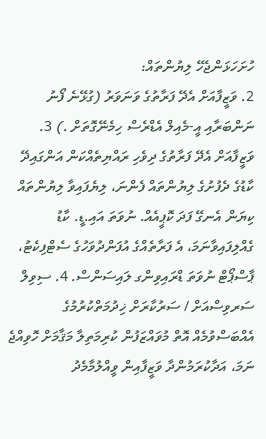ހުށަހަޅަންޖެހޭ ލިޔުންތައް:
2. ވަޒީފާއަށް އެދޭ ފަރާތުގެ ވަނަވަރު (ގުޅޭނެ ފޯނު ނަންބަރާއި އީ-މެއިލް އެޑްރެސް ހިމެނޭގޮތަށް .) 3. ވަޒީފާއަށް އެދޭ ފަރާތުގެ ދިވެހި ރައްޔިތެއްކަން އަންގައިދޭ ކާޑުގެ ދެފުށުގެ ލިޔުންތައް ފެންނަ، ލިޔެފައިވާ ލިޔުންތައް ކިޔަން އެނގޭ ފަދަ ކޮޕީއެއް. ނުވަތަ އައި.ޑީ. ކާޑު ގެއްލިފައިވާނަމަ، އެ ފަރާތެއްގެ އުފަންދުވަހުގެ ސެޓްފިކެޓު، ޕާސްޕޯޓް ނުވަތަ ޑްރައިވިންގ ލައިސަންސް. 4. ސިވިލް ސަރވިސްއަށް / ސަރުކާރަށް ޚިދުމަތްކުރުމުގެ އެއްބަސްވުމެއް އޮތް މުވައްޒަފުން ކުރިމަތިލާ މަޤާމަށް ހޮވިއްޖެ ނަމަ، އަދާކުރަމުންދާ ވަޒީފާއިން ވީއްލުމާމެދު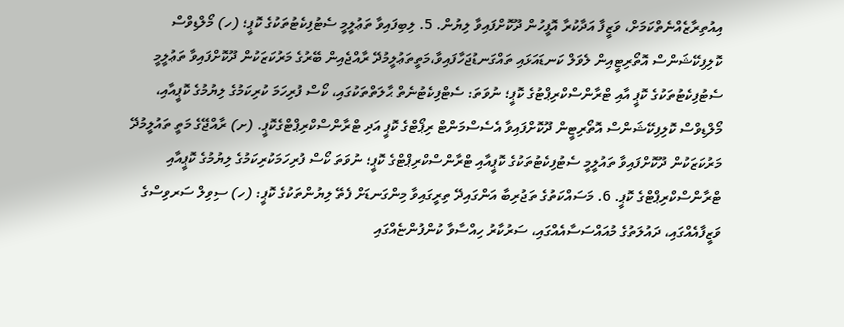އިއުތިރާޒެއްނެތްކަމަށް، ވަޒީފާ އަދާކުރާ އޮފީހުން ދޫކޮށްފައިވާ ލިޔުން. 5. ލިބިފައިވާ ތަޢުލީމީ ސެޓުފިކެޓުތަކުގެ ކޮޕީ؛ (ހ) މޯލްޑިވްސް ކޮލިފިކޭޝަންސް އޮތޯރިޓީއިން ލެވަލް ކަނޑައަޅައި ތައްގަނޑުޖަހާފައިވާ،މަތީތަޢުލީމުދޭ ރާއްޖެއިން ބޭރުގެ މަރުކަޒަކުން ދޫކޮށްފައިވާ ތަޢުލީމީ ސެޓުފިކެޓުތަކުގެ ކޮޕީ އާއި ޓްރާންސްކްރިޕްޓުގެ ކޮޕީ؛ ނުވަތަ: ސެޓްފިކެޓުނެތް ޙާލަތްތަކުގައި، ކޯސް ފުރިހަމަ ކުރިކަމުގެ ލިޔުމުގެ ކޮޕީއާއި، މޯލްޑިވްސް ކޮލިފިކޭޝަންސް އޮތޯރިޓީން ދޫކޮށްފައިވާ އެސެސްމަންޓް ރިޕޯޓްގެ ކޮޕީ އަދި ޓްރާންސްކްރިޕްޓްގެކޮޕީ. (ށ) ރާއްޖޭގެ މަތީ ތައުލީމުދޭ މަރުކަޒަކުން ދޫކޮށްފައިވާ ތައުލީމީ ސެޓުފިކެޓުތަކުގެ ކޮޕީއާއި ޓްރާންސްކްރިޕްޓްގެ ކޮޕީ؛ ނުވަތަ ކޯސް ފުރިހަމަކުރިކަމުގެ ލިޔުމުގެ ކޮޕީއާއި ޓްރާންސްކްރިޕްޓްގެ ކޮޕީ. 6. މަސައްކަތުގެ ތަޖުރިބާ އަންގައިދޭ ތިރީގައިވާ މިންގަނޑަށް ފެތޭ ލިޔުންތަކުގެ ކޮޕީ: (ހ) ސިވިލް ސަރވިސްގެ ވަޒީފާއެއްގައި، ދައުލަތުގެ މުއައްސަސާއެއްގައި، ސަރުކާރު ހިއްސާވާ ކުންފުންޏެއްގައި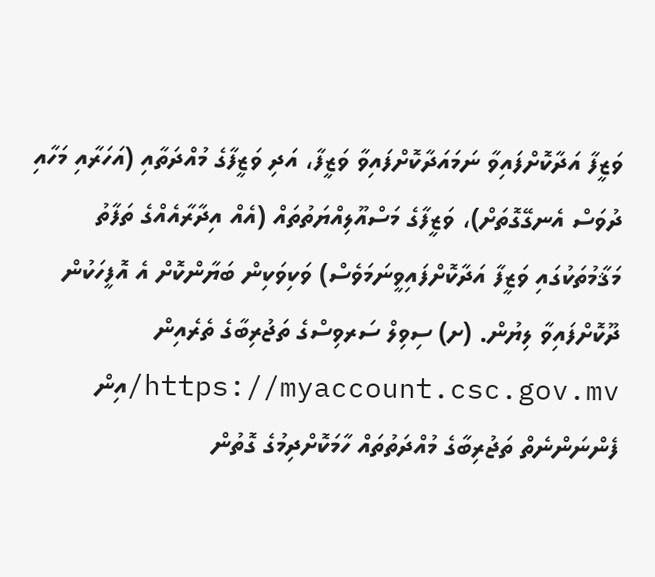ވަޒީފާ އަދާކޮށްފައިވާ ނަމައަދާކޮށްފައިވާ ވަޒީފާ، އަދި ވަޒީފާގެ މުއްދަތާއި (އަހަރާއި މަހާއި ދުވަސް އެނގޭގޮތަށް)، ވަޒީފާގެ މަސްއޫލިއްޔަތުތައް (އެއް އިދާރާއެއްގެ ތަފާތު މަޤާމުތަކުގައި ވަޒީފާ އަދާކޮށްފައިވީނަމަވެސް) ވަކިވަކިން ބަޔާންކޮށް އެ އޮފީހަކުން ދޫކޮށްފައިވާ ލިޔުން. (ށ) ސިވިލް ސަރވިސްގެ ތަޖުރިބާގެ ތެރެއިން https://myaccount.csc.gov.mv/އިން ފެންނަންނެތް ތަޖުރިބާގެ މުއްދަތުތައް ހާމަކޮށްދިމުގެ ގޮތުން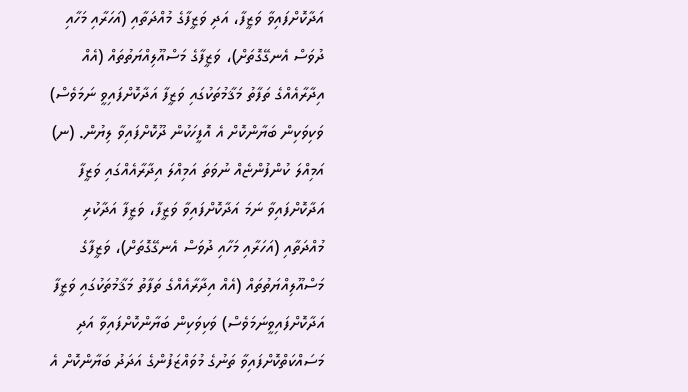އަދާކޮށްފައިވާ ވަޒީފާ، އަދި ވަޒީފާގެ މުއްދަތާއި (އަހަރާއި މަހާއި ދުވަސް އެނގޭގޮތަށް)، ވަޒީފާގެ މަސްއޫލިއްޔަތުތައް (އެއް އިދާރާއެއްގެ ތަފާތު މަޤާމުތަކުގައި ވަޒީފާ އަދާކޮށްފައިވީ ނަމަވެސް) ވަކިވަކިން ބަޔާންކޮށް އެ އޮފީހަކުން ދޫކޮށްފައިވާ ލިޔުން. (ނ) އަމިއްލަ ކުންފުންޏެއް ނުވަތަ އަމިއްލަ އިދާރާއެއްގައި ވަޒީފާ އަދާކޮށްފައިވާ ނަމަ އަދާކޮށްފައިވާ ވަޒީފާ، ވަޒީފާ އަދާކުރި މުއްދަތާއި (އަހަރާއި މަހާއި ދުވަސް އެނގޭގޮތަށް)، ވަޒީފާގެ މަސްއޫލިއްޔަތުތައް (އެއް އިދާރާއެއްގެ ތަފާތު މަޤާމުތަކުގައި ވަޒީފާ އަދާކޮށްފައިވީނަމަވެސް) ވަކިވަކިން ބަޔާންކޮށްފައިވާ އަދި މަސައްކަތްކޮށްފައިވާ ތަނުގެ މުވައްޒަފުންގެ އަދަދު ބަޔާންކޮށް އެ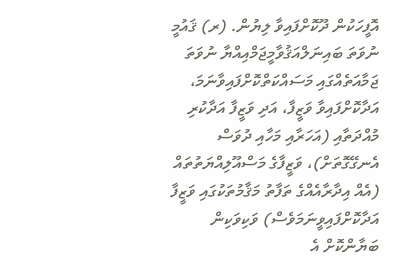އޮފީހަކުން ދޫކޮށްފައިވާ ލިޔުން. (ރ) ޤައުމީ ނުވަތަ ބައިނަލްއަޤުވާމީޖަމްއިއްޔާ ނުވަތަ ޖަމާއަތެއްގައި މަސައްކަތްކޮށްފައިވާނަމަ، އަދާކޮށްފައިވާ ވަޒީފާ، އަދި ވަޒީފާ އަދާކުރި މުއްދަތާއި (އަހަރާއި މަހާއި ދުވަސް އެނގޭގޮތަށް)، ވަޒީފާގެ މަސްއޫލިއްޔަތުތައް (އެއް އިދާރާއެއްގެ ތަފާތު މަޤާމުތަކުގައި ވަޒީފާ އަދާކޮށްފައިވީނަމަވެސް) ވަކިވަކިން ބަޔާންކޮށް އެ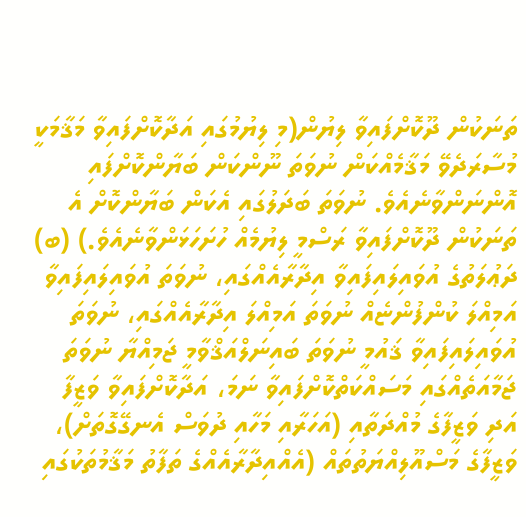ތަނަކުން ދޫކޮށްފައިވާ ލިޔުން(މި ލިޔުމުގައި އަދާކޮށްފައިވާ މަޤާމަކީ މުސާރަދެވޭ މަޤާމެއްކަން ނުވަތަ ނޫންކަން ބަޔާންކޮށްފައި އޮންނަންވާނެއެވެ. ނުވަތަ ބަދަލުގައި އެކަން ބަޔާންކޮށް އެ ތަނަކުން ދޫކޮށްފައިވާ ރަސްމީ ލިޔުމެއް ހުށަހަޅަންވާނެއެވެ.) (ބ) ދަޢުލަތުގެ އުވައިލައިފައިވާ އިދާރާއެއްގައި، ނުވަތަ އުވައިލައިފައިވާ އަމިއްލަ ކުންފުންޏެއް ނުވަތަ އަމިއްލަ އިދާރާއެއްގައި، ނުވަތަ އުވައިލައިފައިވާ ޤައުމީ ނުވަތަ ބައިނަލްއަޤްވާމީ ޖަމިއްޔާ ނުވަތަ ޖަމާއަތެއްގައި މަސައްކަތްކޮށްފައިވާ ނަމަ، އަދާކޮށްފައިވާ ވަޒީފާ އަދި ވަޒީފާގެ މުއްދަތާއި (އަހަރާއި މަހާއި ދުވަސް އެނގޭގޮތަށް)، ވަޒީފާގެ މަސްއޫލިއްޔަތުތައް (އެއްއިދާރާއެއްގެ ތަފާތު މަޤާމުތަކުގައި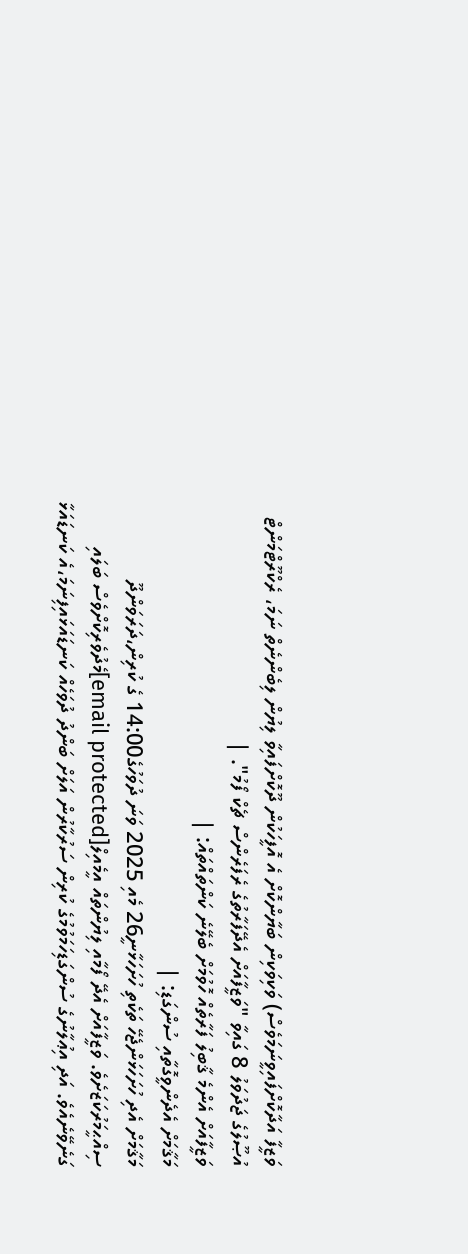ވަޒީފާ އަދާކޮށްފައިވީނަމަވެސް) ވަކިވަކިން ބަޔާންކޮށް އެ އޮފީހަކުން ދޫކޮށްފައިވާ ލިޔުން ލިބެންނެތް ނަމަ، ރެކްރޫޓްމަންޓް އުޞޫލުގެ ޖަދުވަލު 8 ގައިވާ "ވަޒީފާއަށް އެދޭފަރާތުގެ ރެފަރެންސް ޗެކް ފޯމު". |
ވަޒީފާއަށް އެންމެ ޤާބިލު ފަރާތެއް ހޮވުމަށް ބެލޭނެ ކަންތައްތައް: |
މަޤާމަށް އެދެންވީގޮތާއި ސުންގަޑި: |
މަޤާމަށް އެދި ހުށަހަޅަންޖެހޭ ތަކެތި ހުށަހަޅާނީ26 މެއި 2025 ވަނަ ދުވަހުގެ14:00 ގެ ކުރިން،ދަރަވަންދޫ ސިއްޙީމަރުކަޒަށެވެ. ވަޒީފާއަށް އެދޭ ފޯމާއި ލިޔުންތައް އީމެއިލް[email protected]މެދުވެރިކޮށްވެސް ބަލައި ގަނެވޭނެއެވެ. އަދި އިޢުލާނުގެ ސުންގަޑިހަމަވުމުގެ ކުރިން ސަރުކާރުން އަލަށް ބަންދު ދުވަހެއް ކަނޑައަޅައިފިނަމަ،އެ ކަނޑައަޅާ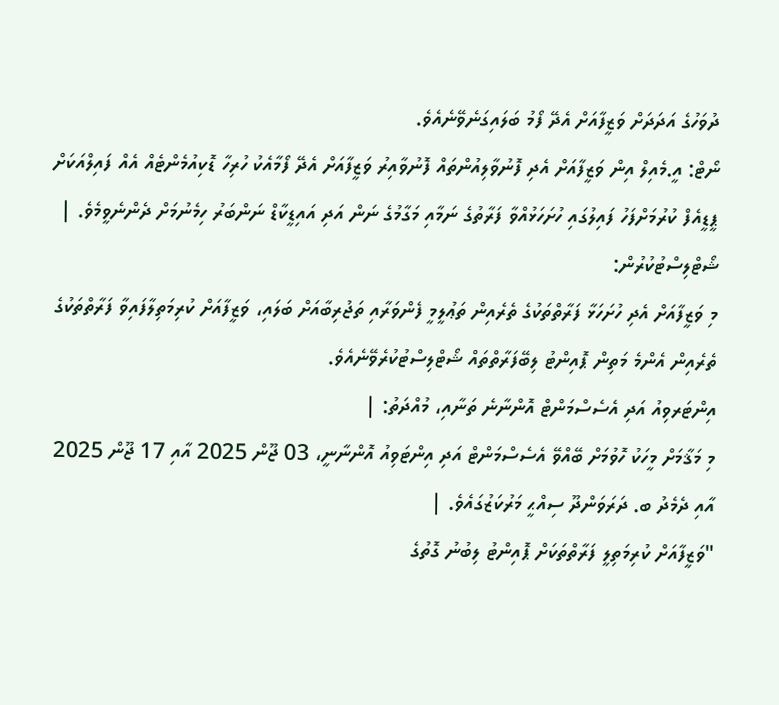ދުވަހުގެ އަދަދަށް ވަޒީފާއަށް އެދޭ ފޯމު ބަލައިގަނެވޭނެއެވެ.
ނޯޓް: އީ.މެއިލް އިން ވަޒީފާއަށް އެދި ފޮނުވާލިއުންތައް ފޮނުވާއިރު ވަޒީފާއަށް އެދޭ ފޯމާއެކު ހުރިހާ ޑޮކިއުމެންޓެއް އެއް ފައިލްއަކަށް ޕީޑީއެފް ކުރުމަށްފަހު ފައިލުގައި ހުށަހަޅުއްވާ ފަރާތުގެ ނަމާއި މަގާމުގެ ނަން އަދި އައިޑީކާޑް ނަންބަރު ހިމެނުމަށް ދެންނެވީމެވެ. |
ޝޯޓްލިސްޓުކުރުން:
މި ވަޒީފާއަށް އެދި ހުށަހަޅާ ފަރާތްތަކުގެ ތެރެއިން ތަޢުލީމީ ފެންވަރާއި ތަޖުރިބާއަށް ބަލައި، ވަޒީފާއަށް ކުރިމަތިލާފައިވާ ފަރާތްތަކުގެ ތެރެއިން އެންމެ މަތިން ޕޮއިންޓު ލިބޭފަރާތްތައް ޝޯޓްލިސްޓުކުރެވޭނެއެވެ.
އިންޓަރވިއު އަދި އެސެސްމަންޓް އޮންނާނެ ތަނާއި، މުއްދަތު: |
މި މަޤާމަށް މީހަކު ހޮވުމަށް ބޭއްވޭ އެސެސްމަންޓް އަދި އިންޓަވިއު އޮންނާނީ، 03 ޖޫން 2025 އާއި 17 ޖޫން 2025 އާއި ދެމެދު ބ. ދަރަވަންދޫ ސިއްޙީ މަރުކަޒުގައެވެ. |
"ވަޒީފާއަށް ކުރިމަތިލީ ފަރާތްތަކަށް ޕޮއިންޓު ލިބުނު ގޮތުގެ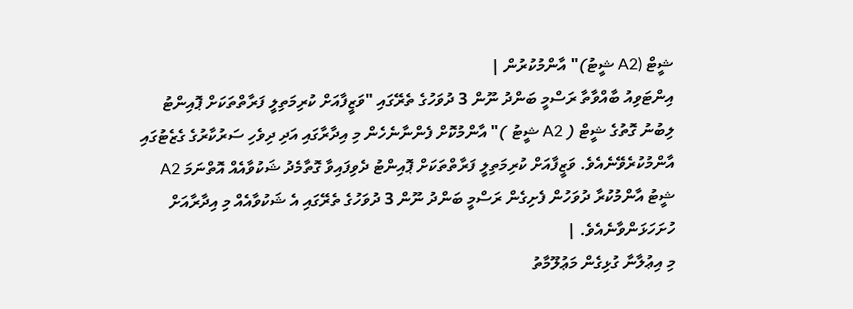ޝީޓް (A2 ޝީޓު)" އާންމުކުރުން |
އިންޓަވިއު ބާއްވާތާ ރަސްމީ ބަންދު ނޫން 3 ދުވަހުގެ ތެރޭގައި "ވަޒީފާއަށް ކުރިމަތިލީ ފަރާތްތަކަށް ޕޮއިންޓު ލިބުނު ގޮތުގެ ޝީޓް ( A2 ޝީޓު )" އާންމުކޮށް ފެންނާނެހެން މި އިދާރާގައި އަދި ދިވެހި ސަރުކާރުގެ ގެޒެޓުގައި އާންމުކުރެވޭނެއެވެ. ވަޒީފާއަށް ކުރިމަތިލީ ފަރާތްތަކަށް ޕޮއިންޓު ދެވިފައިވާ ގޮތާމެދު ޝަކުވާއެއް އޮތްނަމަ A2 ޝީޓު އާންމުކުރާ ދުވަހުން ފެށިގެން ރަސްމީ ބަންދު ނޫން 3 ދުވަހުގެ ތެރޭގައި އެ ޝަކުވާއެއް މި އިދާރާއަށް ހުށަހަޅަންވާނެއެވެ. |
މި އިޢުލާނާ ގުޅިގެން މަޢުލޫމާތު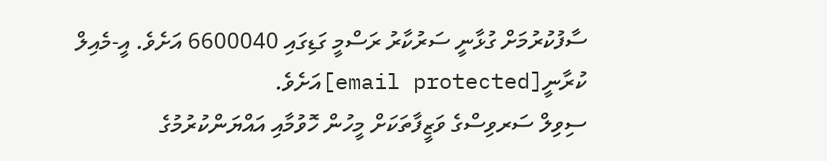ސާފުކުރުމަށް ގުޅާނީ ސަރުކާރު ރަސްމީ ގަޑިގައި 6600040 އަށެވެ. އީ-މެއިލް ކުރާނީ[email protected]އަށެވެ.
ސިވިލް ސަރވިސްގެ ވަޒީފާތަކަށް މީހުން ހޮވުމާއި އައްޔަންކުރުމުގެ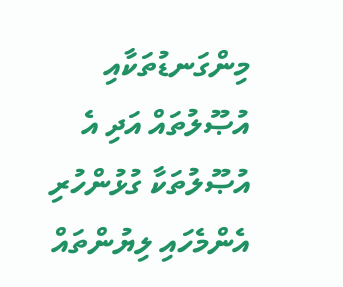މިންގަނޑުތަކާއި އުޞޫލުތައް އަދި އެ އުޞޫލުތަކާ ގުޅުންހުރި އެންމެހައި ލިޔުންތައް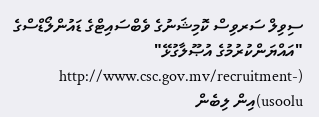ސިވިލް ސަރވިސް ކޮމިޝަނުގެ ވެބްސައިޓްގެ ޑައުންލޯޑްސްގެ "އައްޔަންކުރުމުގެ އުޞޫލާގުޅޭ" (http://www.csc.gov.mv/recruitment-usoolu)އިން ލިބެން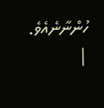ހުންނާނެއެވެ. |